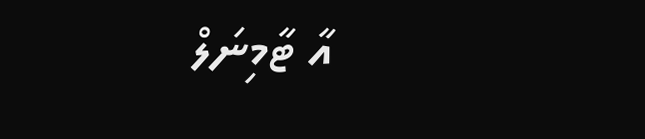އާ ޓާމިނަލް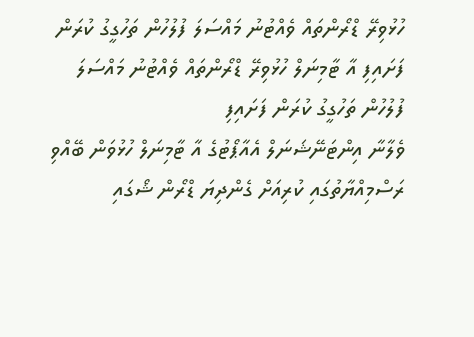ހުޅުވިރޭ ޑްރޯންތައް ވެއްޓުނު މައްސަލަ ފުލުހުން ތަހުގީގު ކުރަން ފަށައިފި އާ ޓާމިނަލް ހުޅުވިރޭ ޑްރޯންތައް ވެއްޓުނު މައްސަލަ ފުލުހުން ތަހުގީގު ކުރަން ފަށައިފި
ވެލާނާ އިންޓަނޭޝަނަލް އެއާޕޯޓުގެ އާ ޓާމިނަލް ހުޅުވަން ބޭއްވި ރަސްމިއްޔާތުގައި ކުރިއަށް ގެންދިޔަ ޑްރޯން ޝޯގައި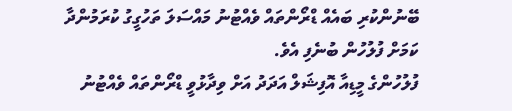ބޭނުންކުރި ބައެއް ޑްރޯންތައް ވެއްޓުނު މައްސަލަ ތަހުގީގު ކުރަމުންދާ ކަމަށް ފުލުހުން ބުނެފި އެވެ.
ފުލުހުންގެ މީޑިއާ އޮފިޝަލް އަދަދު އަށް ވިދާޅުވީ ޑްރޯންތައް ވެއްޓުނު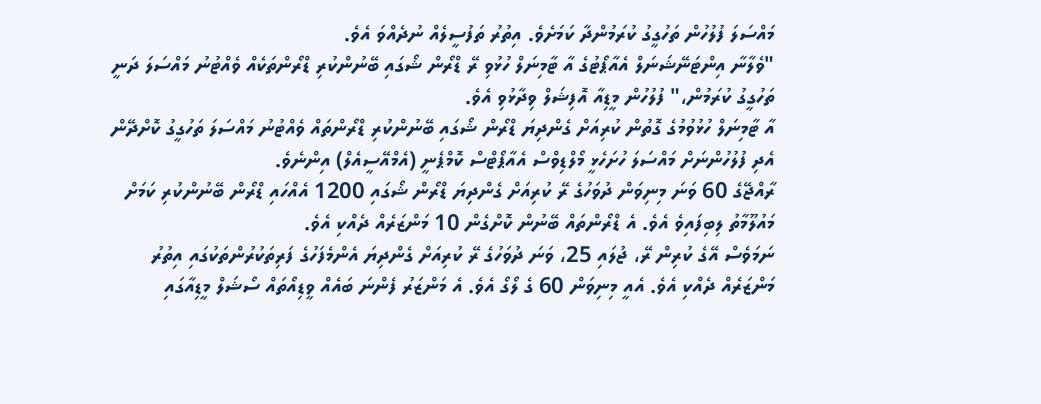މައްސަލަ ފުލުހުން ތަހުގީގު ކުރަމުންދާ ކަމަށެވެ. އިތުރު ތަފުސީލެއް ނުދެއްވަ އެވެ.
"ވެލާނާ އިންޓަނޭޝަނަލް އެއާޕޯޓުގެ އާ ޓާމިނަލް ހުޅުވި ރޭ ޑްރޯން ޝޯގައި ބޭނުންކުރި ޑްރޯންތަކެއް ވެއްޓުނު މައްސަލަ ދަނީ ތަހުގީގު ކުރަމުން،" ފުލުހުން މީޑިއާ އޮފިޝަލް ވިދާޅުވި އެވެ.
އާ ޓާމިނަލް ހުޅުވުމުގެ ގޮތުން ކުރިއަށް ގެންދިޔަ ޑްރޯން ޝޯގައި ބޭނުންކުރި ޑްރޯންތައް ވެއްޓުނު މައްސަލަ ތަހުގީގު ކޮށްދޭން އެދި ފުލުހުންނަށް މައްސަލަ ހުށަހެޅީ މޯލްޑިވްސް އެއާޕޯޓްސް ކޮމްޕެނީ (އެމްއޭސީއެލް) އިންނެވެ.
ރާއްޖޭގެ 60 ވަނަ މިނިވަން ދުވަހުގެ ރޭ ކުރިއަށް ގެންދިޔަ ޑްރޯން ޝޯގައި 1200 އެއްހައި ޑްރޯން ބޭނުންކުރި ކަމަށް މައުލޫމާތު ލިބިފައިވެ އެވެ. އެ ޑްރޯންތައް ބޭނުން ކޮށްގެން 10 މަންޒަރެއް ދެއްކި އެވެ.
ނަމަވެސް އޭގެ ކުރިން ރޭ، ޖުލައި 25، ވަނަ ދުވަހުގެ ރޭ ކުރިއަށް ގެންދިޔަ އެންމެފަހުގެ ފަރިތަކުރުންތަކުގައި އިތުރު މަންޒަރެއް ދެއްކި އެވެ. އެއީ މިނިވަން 60 ގެ ލޯގޯ އެވެ. އެ މަންޒަރު ފެންނަ ބައެއް ވީޑިއޯތައް ސޯޝަލް މީޑިއާގައި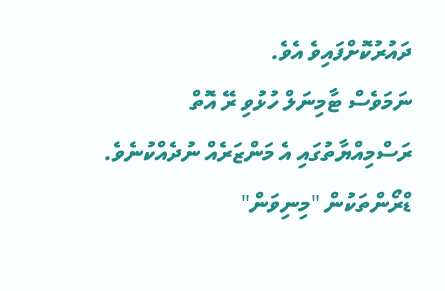ދައުރުކޮށްފައިވެ އެވެ.
ނަމަވެސް ޓާމިނަލް ހުޅުވި ރޭ އޮތް ރަސްމިއްޔާތުގައި އެ މަންޒަރެއް ނުދެއްކުނެވެ. ޑްރޯންތަކުން "މިނިވަން"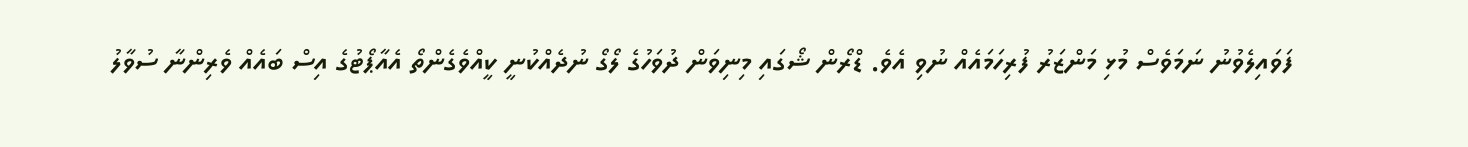ފަވައިލެވުނު ނަމަވެސް މުޅި މަންޒަރު ފުރިހަމައެއް ނުވި އެވެ. ޑްރޯން ޝޯގައި މިނިވަން ދުވަހުގެ ލޯގޯ ނުދެއްކުނީ ކީއްވެގެންތޯ އެއާޕޯޓުގެ އިސް ބައެއް ވެރިންނާ ސުވާލު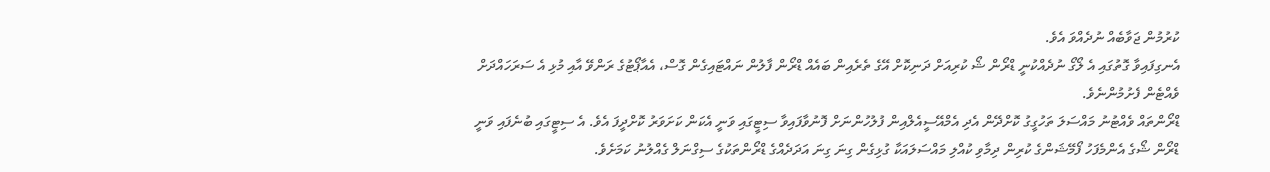ކުރުމުން ޖަވާބެއް ނުދެއްވަ އެވެ.
އެނގިފައިވާ ގޮތުގައި އެ ލޯގޯ ނުދެއްކުނީ ޑްރޯން ޝޯ ކުރިއަށް ދަނިކޮށް އޭގެ ތެރެއިން ބައެއް ޑްރޯން ފާލުން ނައްޓައިގެން ގޮސް، އެއާޕޯޓުގެ ރަންވޭ އާއި މުޅި އެ ސަރަހައްދަށް ވެއްޓެން ފެށުމުންނެވެ.
ޑްރޯންތައް ވެއްޓުނު މައްސަލަ ތަހުގީގު ކޮށްދޭން އެދި އެމްއޭސީއެލްއިން ފުލުހުންނަށް ފޮނުވާފައިވާ ސިޓީގައި ވަނީ އެކަން ކަށަވަރު ކޮށްދީފަ އެވެ. އެ ސިޓީގައި ބުނެފައި ވަނީ ޑްރޯން ޝޯގެ އެންމެފަހު ފޯމޭޝަންގެ ކުރިން ދިމާވި ކުއްލި މައްސަލައަކާ ގުޅިގެން ގިނަ ގިނަ އަދަދެއްގެ ޑްރޯންތަކުގެ ސިގްނަލް ގެއްލުނު ކަމަށެވެ.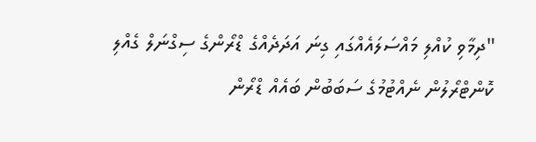"ދިމާވި ކުއްލި މައްސަލައެއްގައި ގިނަ އަދަދެއްގެ ޑްރޯންގެ ސިގްނަލް ގެއްލި ކޮންޓްރޯލުން ނެއްޓުމުގެ ސަބަބުން ބައެއް ޑްރޯން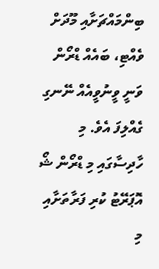ބިންމައްޗަށާއި މޫދަށް ވެއްޓި، ބައެއް ޑްރޯން ވަނީ ވީނުވީއެއް ނޭނގި ގެއްލިފަ އެވެ. މި ހާދިސާގައި މި ޑްރޯން ޝޯ އޮޕަރޭޓު ކުރި ފަރާތަށާއި މި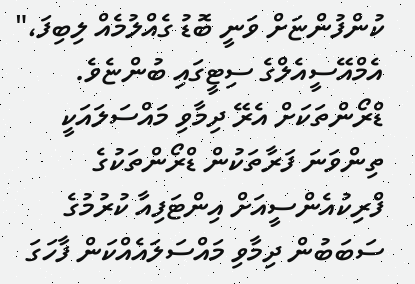ކުންފުންޏަށް ވަނީ ބޮޑު ގެއްލުމެއް ލިބިފަ،" އެމްއޭސީއެލްގެ ސިޓީގައި ބުންޏެވެ.
ޑްރޯންތަކަށް އެރޭ ދިމާވި މައްސަލައަކީ ތިންވަނަ ފަރާތަކުން ޑްރޯންތަކުގެ ފްރިކުއެންސީއަށް އިންޓަފިއާ ކުރުމުގެ ސަބަބުން ދިމާވި މައްސަލައެއްކަން ފާހަގަ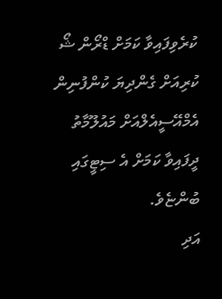ކުރެވިފައިވާ ކަމަށް ޑްރޯން ޝޯ ކުރިއަށް ގެންދިޔަ ކުންފުނިން އެމްއޭސީއެލްއަށް މައުލޫމާތު ދީފައިވާ ކަމަށް އެ ސިޓީގައި ބުންޏެވެ.
އަދި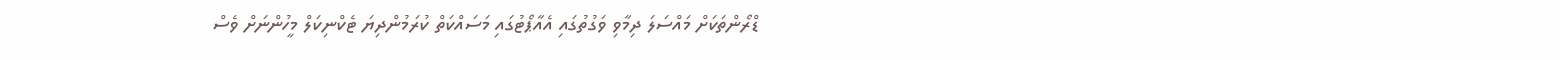ޑްރޯންތަކަށް މައްސަލަ ދިމާވި ވަގުތުގައި އެއާޕޯޓުގައި މަސައްކަތް ކުރަމުންދިޔަ ޓެކްނިކަލް މީހުންނަށް ވެސް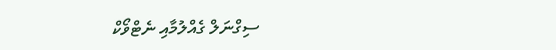ސިގްނަލް ގެއްލުމާއި ނެޓްވޯކް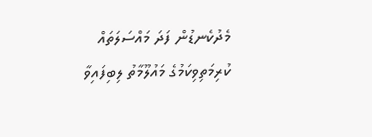މެދުކެނޑުން ފަދަ މައްސަލަތައް ކުރިމަތިވިކަމުގެ މައުލޫމާތު ލިބިފައިވާ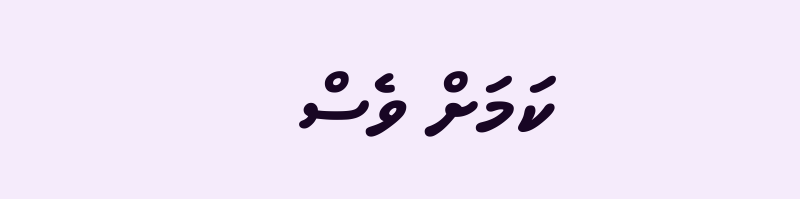ކަމަށް ވެސް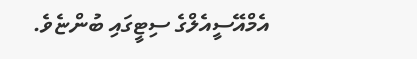އެމްއޭސީއެލްގެ ސިޓީގައި ބުންޏެވެ.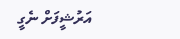އަރުޝީފަށް ނެގީ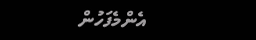އެންމެފަހުން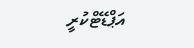އަޕްޑޭޓްކުރީ